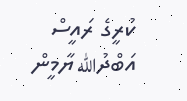ކުރީގެ ރައީސް އަބްދުالله ޔާމީން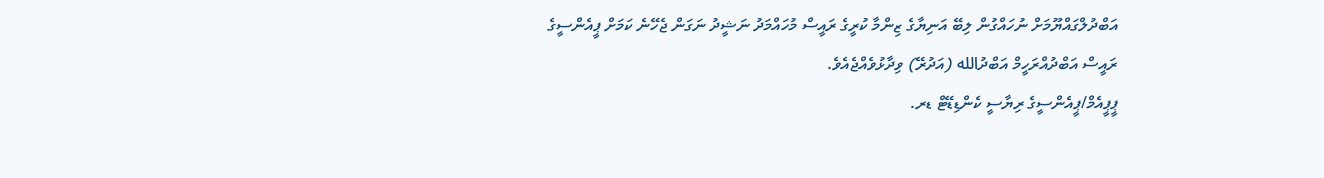އަބްދުލްގައްޔޫމަށް ނުހައްގުން ލިބޭ އަނިޔާގެ ޒިންމާ ކުރީގެ ރައީސް މުހައްމަދު ނަޝީދު ނަގަން ޖެހޭނެ ކަމަށް ޕީއެންސީގެ ރައީސް އަބްދުއްރަހީމް އަބްދުالله (އަދުރޭ) ވިދާޅުވެއްޖެއެވެ.
ޕީޕީއެމް/ޕީއެންސީގެ ރިޔާސީ ކެންޑިޑޭޓް ޑރ.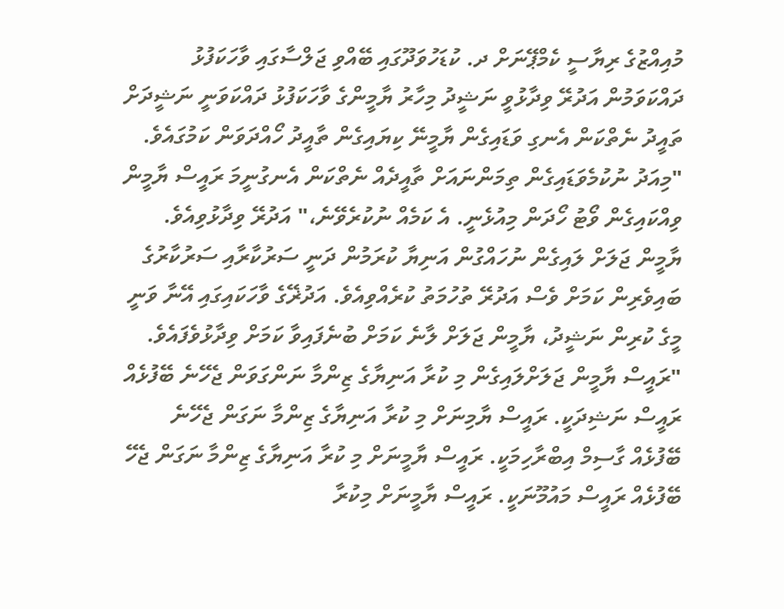މުއިއްޒުގެ ރިޔާސީ ކެމްޕޭނަށް ދ. ކުޑަހުވަދޫގައި ބޭއްވި ޖަލްސާގައި ވާހަކަފުޅު ދައްކަވަމުން އަދުރޭ ވިދާޅުވީ ނަޝީދު މިހާރު ޔާމީންގެ ވާހަކަފުޅު ދައްކަވަނީ ނަޝީދަށް ތައީދު ނެތްކަން އެނގި ވަޑައިގެން ޔާމީނޭ ކިޔައިގެން ތާއީދު ހޯއްދަވަން ކަމުގައެވެ.
"މިއަދު ނުކުމެވަޑައިގެން ތިމަންނައަށް ތާއީދެއް ނެތްކަން އެނގުނީމަ ރައީސް ޔާމީން ވިއްކައިގެން ވޯޓު ހޯދަން މިއުޅެނީ. އެ ކަމެއް ނުކުރެވޭނެ،" އަދުރޭ ވިދާޅުވިއެވެ.
ޔާމީން ޖަލަށް ލައިގެން ނުހައްގުން އަނިޔާ ކުރަމުން ދަނީ ސަރުކާރާއި ސަރުކާރުގެ ބައިވެރިން ކަމަށް ވެސް އަދުރޭ ތުހުމަތު ކުރެއްވިއެވެ. އަދުޜޭގެ ވާހަކައިގައި އޭނާ ވަނީ މީގެ ކުރިން ނަޝީދު، ޔާމީން ޖަލަށް ލާނެ ކަމަށް ބުނެފައިވާ ކަމަށް ވިދާޅުވެފައެވެ.
"ރައީސް ޔާމީން ޖަލަށްލައިގެން މި ކުރާ އަނިޔާގެ ޒިންމާ ނަންގަވަން ޖެހޭނެ ބޭފުޅެއް ރައީސް ނަޝިދަކީ. ރައީސް ޔާމިނަށް މި ކުރާ އަނިޔާގެ ޒިންމާ ނަގަން ޖެހޭނެ ބޭފުޅެއް ގާސިމް އިބްރާހިމަކީ. ރައީސް ޔާމީނަށް މި ކުރާ އަނިޔާގެ ޒިންމާ ނަގަން ޖެހޭ ބޭފުޅެއް ރައީސް މައުމޫނަކީ. ރައީސް ޔާމީނަށް މިކުރާ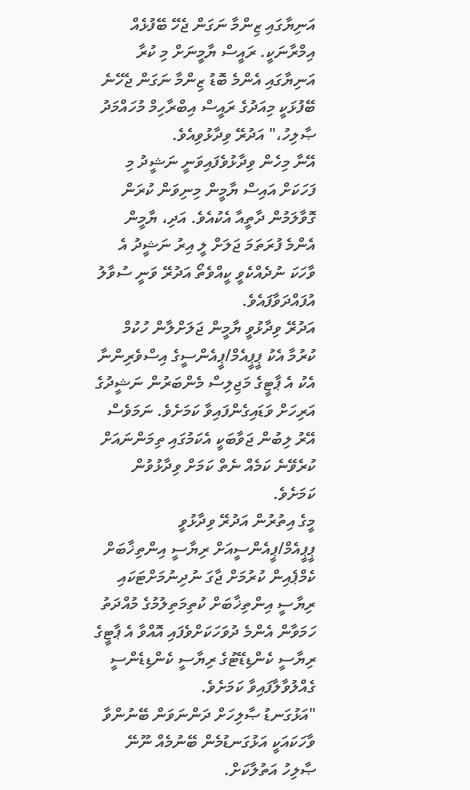އަނިޔާގައި ޒިންމާ ނަގަން ޖެހޭ ބޭފުޅެއް އިމްރާނަކީ. ރައީސް ޔާމީނަށް މި ކުރާ އަނިޔާގައި އެންމެ ބޮޑު ޒިންމާ ނަގަން ޖެހޭނެ ބޭފުޅަކީ މިއަދުގެ ރައީސް އިބްރާހިމް މުހައްމަދު ޞާލިހު،" އަދުރޭ ވިދާޅުވިއެވެ.
އޭނާ މިހެން ވިދާޅުވެފައިވަނީ ނަޝީދު މި ފަހަކަށް އައިސް ޔާމީން މިނިވަން ކުރަން ގޮވާލަމުން ދާތީއާ އެކުއެވެ. އަދި، ޔާމީން އެންމެ ފުރަތަމަ ޖަލަށް ލީ އިރު ނަޝީދު އެ ވާހަކަ ނުދެއްކެވީ ކީއްވެތޯ އަދުރޭ ވަނީ ސުވާލު އުފައްދަވާފައެވެ.
އަދުރޭ ވިދާޅުވީ ޔާމީން ޖަލަށްލާން ހުކުމް ކުރުމާ އެކު ޕީޕީއެމް/ޕީއެންސީގެ އިސްވެރިންނާ އެކު އެ ޕާޓީގެ މަޖިލިސް މެންބަރުން ނަޝީދުގެ އަރިހަށް ވަޑައިގެންފައިވާ ކަމަށެވެ. ނަމަވެސް އޭރު ލިބުން ޖަވާބަކީ އެކަމުގައި ތިމަންނައަށް ކުރެވޭނެ ކަމެއް ނެތް ކަމަށް ވިދާޅުވުން ކަމަށެވެ.
މީގެ އިތުރުން އަދުރޭ ވިދާޅުވީ ޕީޕީއެމް/ޕީއެންސީއަށް ރިޔާސީ އިންތިޚާބަށް ކެމްޕެއިން ކުރުމަށް ޖާގަ ނުދިނުމަށްޓަކައި ރިޔާސީ އިންތިޚާބަށް ކުތިމަތިލުމުގެ މުއްދަތު ހަމަވާން އެންމެ ދުވަހަކަށްވެފައި އޮއްވާ އެ ޕާޓީގެ ރިޔާސީ ކެންޑިޑޭޓުގެ ރިޔާސީ ކެންޑިޑެންސީ ގެއްލުވާލާފައިވާ ކަމަށެވެ.
"އަޅުގަނޑު ޞާލިހަށް ދަންނަވަން ބޭނުންވާ ވާހަކައަކީ އަޅުގަނޑުމެން ބޭނުމެއް ނޫނޭ ޞާލިހު އަތުލާކަށް.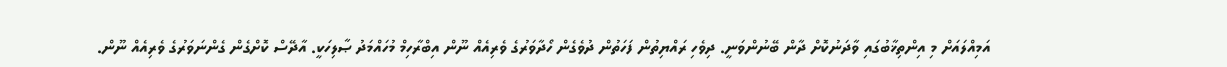އަމިއްލައަށް މި އިންތިޚާބުގައި ވާދަނުކޮށް ދާން ބޭނުންވަނީ. ދިވެހި ރައްޔިތުން ފަހަތުން ދުވެގެން ހޯދާވަރުގެ ވެރިއެއް ނޫން އިބްރާހިމް މުހައްމަދު ޞާލިހަކީ. އާދޭސް ކޮށްގެން ގެންނަވަރުގެ ވެރިއެއް ނޫން.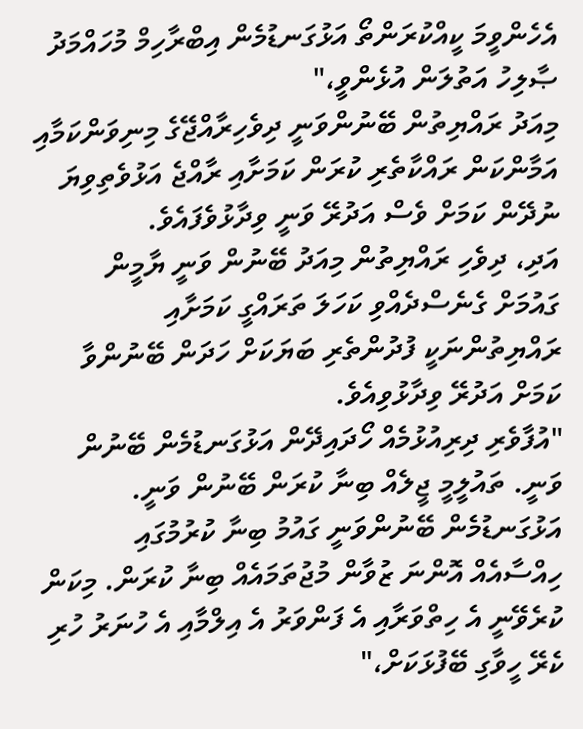އެހެންވީމަ ކީއްކުރަންތޯ އަޅުގަނޑުމެން އިބްރާހިމް މުހައްމަދު ޞާލިހު އަތުލަން އުޅެންވީ،"
މިއަދު ރައްޔިތުން ބޭނުންވަނީ ދިވެހިރާއްޖޭގެ މިނިވަންކަމާއި އަމާންކަން ރައްކާތެރި ކުރަން ކަމަށާއި ރާއްޖެ އަޅުވެތިވިޔަ ނުދޭން ކަމަށް ވެސް އަދުރޭ ވަނީ ވިދާޅުވެފައެވެ.
އަދި، ދިވެހި ރައްޔިތުން މިއަދު ބޭނުން ވަނީ ޔާމީން ގައުމަށް ގެނެސްދެއްވި ކަހަލަ ތަރައްގީ ކަމަށާއި ރައްޔިތުންނަކީ ފުދުންތެރި ބަޔަކަށް ހަދަން ބޭނުންވާ ކަމަށް އަދުރޭ ވިދާޅުވިއެވެ.
"އުފާވެރި ދިރިއުޅުމެއް ހޯދައިދޭން އަޅުގަނޑުމެން ބޭނުން ވަނީ. ތައުލީމީ ޖީލެއް ބިނާ ކުރަން ބޭނުން ވަނީ. އަޅުގަނޑުމެން ބޭނުންވަނީ ގައުމު ބިނާ ކުރުމުގައި ހިއްސާއެއް އޮންނަ ޒުވާން މުޖުތަމައެއް ބިނާ ކުރަން. މިކަން ކުރެވޭނީ އެ ހިތްވަރާއި އެ ފަންވަރު އެ އިލްމާއި އެ ހުނަރު ހުރި ކެރޭ ހީވާގި ބޭފުޅަކަށް،"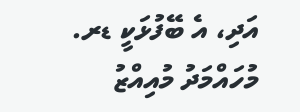އަދި، އެ ބޭފުޅަކީ ޑރ. މުހައްމަދު މުއިއްޒު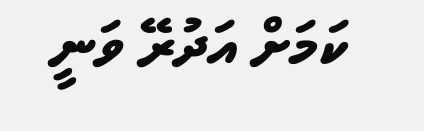ކަމަށް އަދުރޭ ވަނީ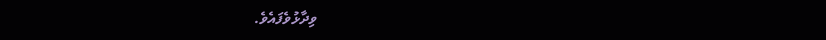ވިދާޅުވެފައެވެ.